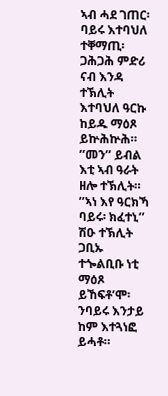ኣብ ሓደ ገጠር፡ ባይሩ እተባህለ ተቐማጢ፡ ጋሕጋሕ ምድሪ ናብ እንዳ ተኽሊት እተባህለ ዓርኩ ከይዱ ማዕጾ ይኵሕኵሕ።
’’መን’’ ይብል እቲ ኣብ ዓራት ዘሎ ተኽሊት።
’’ኣነ እየ ዓርክኻ ባይሩ፡ ክፈተኒ’’
ሽዑ ተኽሊት ጋቢኡ ተጐልቢቡ ነቲ ማዕጾ ይኸፍቶ’ሞ፡ ንባይሩ እንታይ ከም እተጓነፎ ይሓቶ።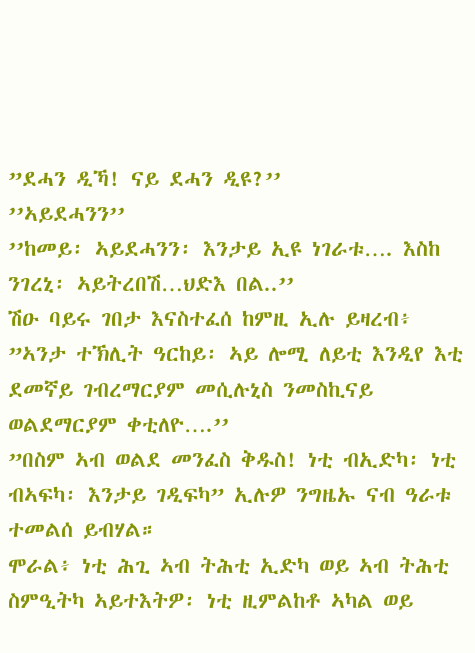”ደሓን ዲኻ! ናይ ደሓን ዲዩ?’’
’’ኣይደሓንን’’
’’ከመይ፡ ኣይደሓንን፡ እንታይ ኢዩ ነገራቱ…. እስከ ንገረኒ፡ ኣይትረበሽ…ህድእ በል..’’
ሽዑ ባይሩ ገበታ እናስተፈሰ ከምዚ ኢሉ ይዛረብ፥
”ኣንታ ተኽሊት ዓርከይ፡ ኣይ ሎሚ ለይቲ እንዲየ እቲ ደመኛይ ገብረማርያም መሲሉኒስ ንመስኪናይ ወልደማርያም ቀቲለዮ….’’
”በስም ኣብ ወልደ መንፈስ ቅዱስ! ነቲ ብኢድካ፡ ነቲ ብኣፍካ፡ እንታይ ገዲፍካ” ኢሉዎ ንግዜኡ ናብ ዓራቱ ተመልሰ ይብሃል።
ሞራል፥ ነቲ ሕጊ ኣብ ትሕቲ ኢድካ ወይ ኣብ ትሕቲ ስምዒትካ ኣይተእትዎ፡ ነቲ ዚምልከቶ ኣካል ወይ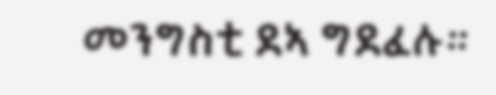መንግስቲ ደኣ ግደፈሉ።